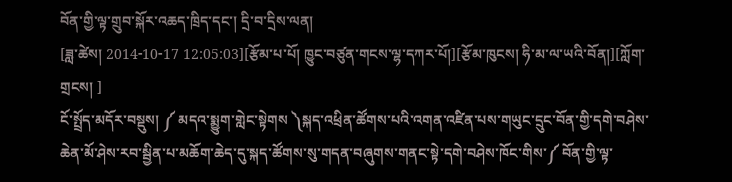བོན་གྱི་ལྟ་གྲུབ་སྐོར་འཆད་ཁྲིད་དང་། དྲི་བ་དྲིས་ལན།
[ཟླ་ཚེས། 2014-10-17 12:05:03][རྩོམ་པ་པོ། ཁྱུང་བཙུན་གངས་ལྷ་དཀར་པོ།][རྩོམ་ཁུངས། ཧི་མ་ལ་ཡའི་བོན།][ཀློག་གྲངས། ]
ངོ་སྤྲོད་མདོར་བསྡུས། ༼ མདའ་སྨྱུག་གླེང་སྟེགས ༽སྐད་འཕྲིན་ཚོགས་པའི་འགན་འཛིན་པས་གཡུང་དྲུང་བོན་གྱི་དགེ་བཤེས་ཆེན་མོ་ཤེས་རབ་སྦྱིན་པ་མཆོག་ཆེད་དུ་སྐད་ཚོགས་སུ་གདན་བཞུགས་གནང་སྟེ་དགེ་བཤེས་ཁོང་གིས་༼ བོན་གྱི་ལྟ་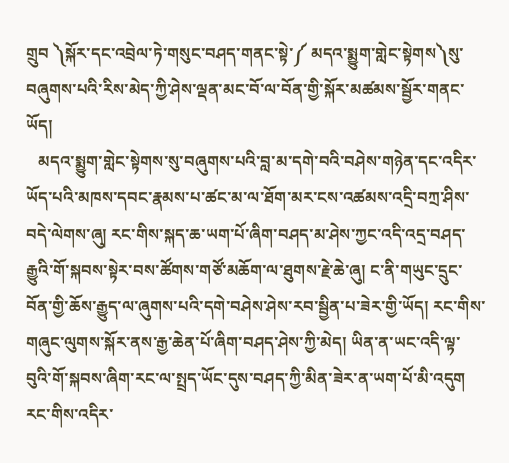གྲུབ ༽སྐོར་དང་འབྲེལ་ཏེ་གསུང་བཤད་གནང་སྟེ་༼ མདའ་སྨྱུག་གླེང་སྟེགས༽སུ་བཞུགས་པའི་རིས་མེད་ཀྱི་ཤེས་ལྡན་མང་བོ་ལ་བོན་གྱི་སྐོར་མཚམས་སྦྱོར་གནང་ཡོད།
   མདའ་སྨྱུག་གླེང་སྟེགས་སུ་བཞུགས་པའི་བླ་མ་དགེ་བའི་བཤེས་གཉེན་དང་འདིར་ཡོད་པའི་མཁས་དབང་རྣམས་པ་ཚང་མ་ལ་ཐོག་མར་ངས་འཚམས་འདྲི་བཀྲ་ཤིས་བདེ་ལེགས་ཞུ། རང་གིས་སྐད་ཆ་ཡག་པོ་ཞིག་བཤད་མ་ཤེས་ཀྱང་འདི་འདྲ་བཤད་རྒྱུའི་གོ་སྐབས་སྟེར་བས་ཚོགས་གཙོ་མཆོག་ལ་ཐུགས་རྗེ་ཆེ་ཞུ། ང་ནི་གཡུང་དྲུང་བོན་གྱི་ཆོས་རྒྱུད་ལ་ཞུགས་པའི་དགེ་བཤེས་ཤེས་རབ་སྦྱིན་པ་ཟེར་གྱི་ཡོད། རང་གིས་གཞུང་ལུགས་སྐོར་ནས་རྒྱ་ཆེན་པོ་ཞིག་བཤད་ཤེས་ཀྱི་མེད། ཡིན་ན་ཡང་འདི་ལྟ་བུའི་གོ་སྐབས་ཞིག་རང་ལ་སྤྲད་ཡོང་དུས་བཤད་ཀྱི་མིན་ཟེར་ན་ཡག་པོ་མི་འདུག རང་གིས་འདིར་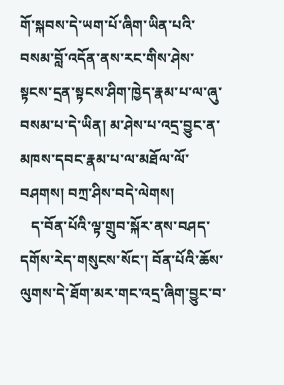གོ་སྐབས་དེ་ཡག་པོ་ཞིག་ཡིན་པའི་བསམ་བློ་འདོན་ནས་རང་གིས་ཤེས་སྟངས་དྲན་སྟངས་ཤིག་ཁྱེད་རྣམ་པ་ལ་ཞུ་བསམ་པ་དེ་ཡིན། མ་ཤེས་པ་འདྲ་བྱུང་ན་མཁས་དབང་རྣམ་པ་ལ་མཐོལ་ལོ་བཤགས། བཀྲ་ཤིས་བདེ་ལེགས།
   ད་བོན་པོའི་ལྟ་གྲུབ་སྐོར་ནས་བཤད་དགོས་རེད་གསུངས་སོང་། བོན་པོའི་ཆོས་ལུགས་དེ་ཐོག་མར་གང་འདྲ་ཞིག་བྱུང་བ་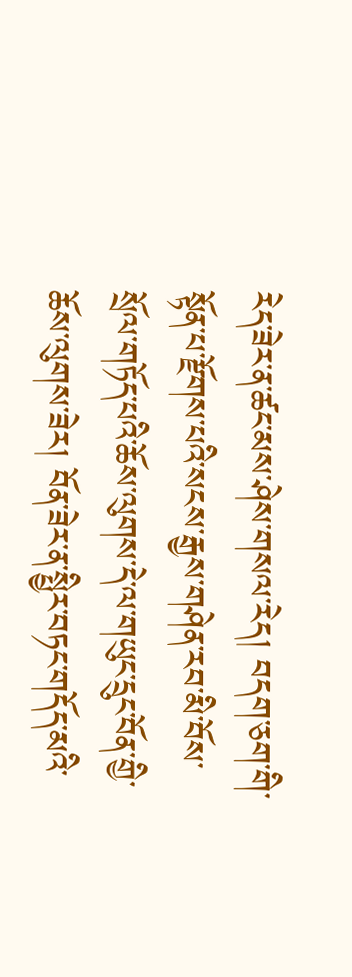རེད་ཟེར་ན་ཚང་མས་ཤེས་གསལ་རེད། བདག་ཅག་གི་སྟོན་པ་རྫོགས་པའི་སངས་རྒྱས་གཤེན་རབ་མི་བོས་སྲོལ་གཏོད་པའི་ཆོས་ལུགས་དེ་ལ་གཡུང་དྲུང་བོན་གྱི་ཆོས་ལུགས་ཟེར། བོན་ཟེར་ན་སྤྱིར་བཏང་གདོད་མའི་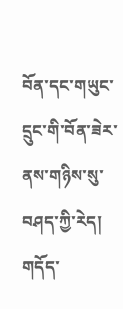བོན་དང་གཡུང་དྲུང་གི་བོན་ཟེར་ནས་གཉིས་སུ་བཤད་ཀྱི་རེད། གདོད་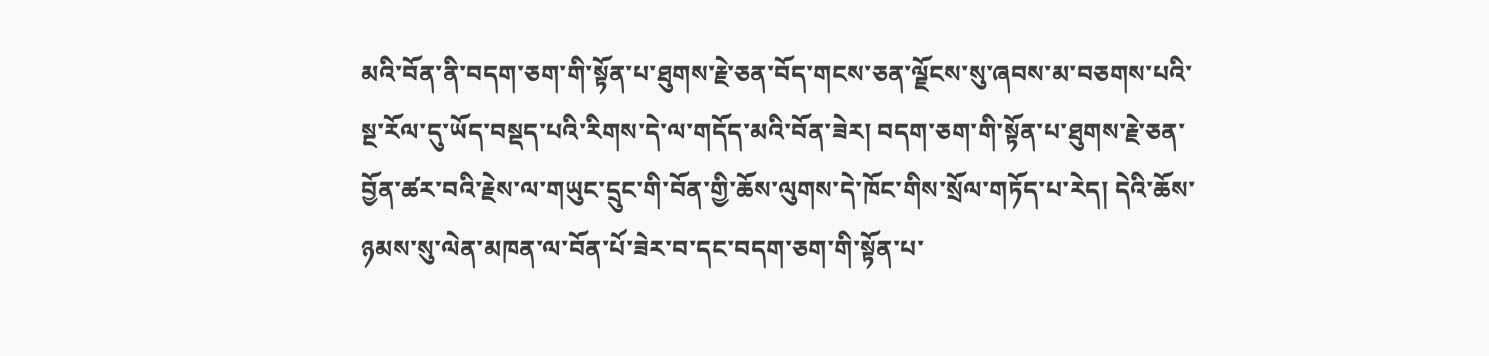མའི་བོན་ནི་བདག་ཅག་གི་སྟོན་པ་ཐུགས་རྗེ་ཅན་བོད་གངས་ཅན་ལྗོངས་སུ་ཞབས་མ་བཅགས་པའི་སྔ་རོལ་དུ་ཡོད་བསྡད་པའི་རིགས་དེ་ལ་གདོད་མའི་བོན་ཟེར། བདག་ཅག་གི་སྟོན་པ་ཐུགས་རྗེ་ཅན་བྱོན་ཚར་བའི་རྗེས་ལ་གཡུང་དྲུང་གི་བོན་གྱི་ཆོས་ལུགས་དེ་ཁོང་གིས་སྲོལ་གཏོད་པ་རེད། དེའི་ཆོས་ཉམས་སུ་ལེན་མཁན་ལ་བོན་པོ་ཟེར་བ་དང་བདག་ཅག་གི་སྟོན་པ་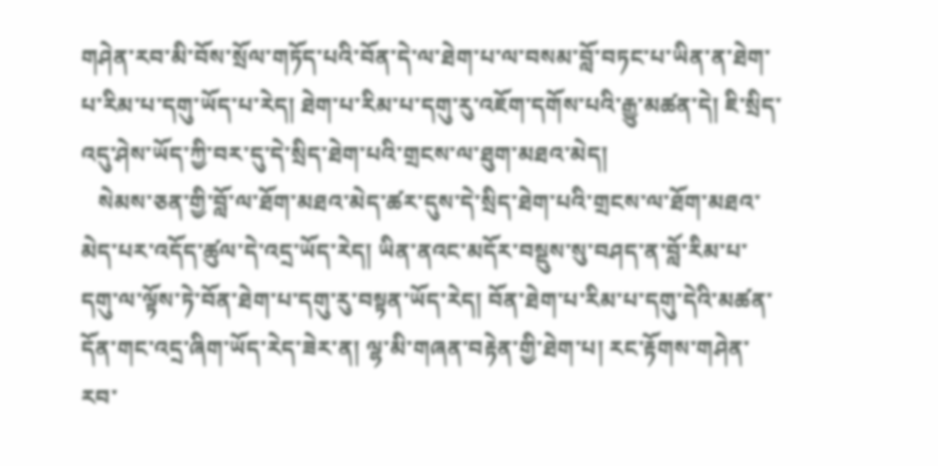གཤེན་རབ་མི་བོས་སྲོལ་གཏོད་པའི་བོན་དེ་ལ་ཐེག་པ་ལ་བསམ་བློ་བཏང་པ་ཡིན་ན་ཐེག་པ་རིམ་པ་དགུ་ཡོད་པ་རེད། ཐེག་པ་རིམ་པ་དགུ་རུ་འཇོག་དགོས་པའི་རྒྱུ་མཚན་དེ། ཇི་སྲིད་འདུ་ཤེས་ཡོད་ཀྱི་བར་དུ་དེ་སྲིད་ཐེག་པའི་གྲངས་ལ་ཐུག་མཐའ་མེད།
   སེམས་ཅན་གྱི་བློ་ལ་ཐོག་མཐའ་མེད་ཚར་དུས་དེ་སྲིད་ཐེག་པའི་གྲངས་ལ་ཐོག་མཐའ་མེད་པར་འདོད་ཚུལ་དེ་འདྲ་ཡོད་རེད། ཡིན་ནའང་མདོར་བསྡུས་སུ་བཤད་ན་བློ་རིམ་པ་དགུ་ལ་ལྟོས་ཏེ་བོན་ཐེག་པ་དགུ་རུ་བསྟན་ཡོད་རེད། བོན་ཐེག་པ་རིམ་པ་དགུ་དེའི་མཚན་དོན་གང་འདྲ་ཞིག་ཡོད་རེད་ཟེར་ན། ལྷ་མི་གཞན་བརྟེན་གྱི་ཐེག་པ། རང་རྟོགས་གཤེན་རབ་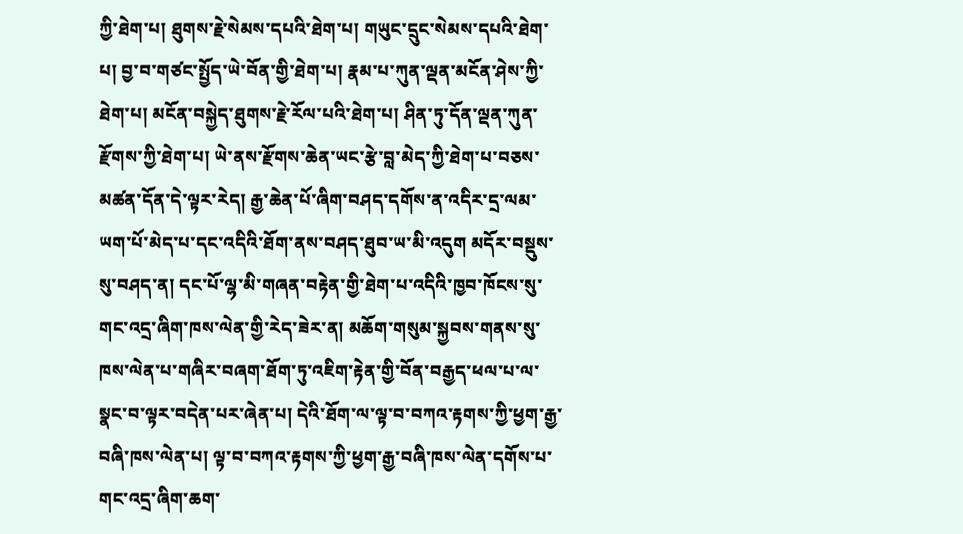ཀྱི་ཐེག་པ། ཐུགས་རྗེ་སེམས་དཔའི་ཐེག་པ། གཡུང་དྲུང་སེམས་དཔའི་ཐེག་པ། བྱ་བ་གཙང་སྤྱོད་ཡེ་བོན་གྱི་ཐེག་པ། རྣམ་པ་ཀུན་ལྡན་མངོན་ཤེས་ཀྱི་ཐེག་པ། མངོན་བསྐྱེད་ཐུགས་རྗེ་རོལ་པའི་ཐེག་པ། ཤིན་ཏུ་དོན་ལྡན་ཀུན་རྫོགས་ཀྱི་ཐེག་པ། ཡེ་ནས་རྫོགས་ཆེན་ཡང་རྩེ་བླ་མེད་ཀྱི་ཐེག་པ་བཅས་མཚན་དོན་དེ་ལྟར་རེད། རྒྱ་ཆེན་པོ་ཞིག་བཤད་དགོས་ན་འདིར་དྲ་ལམ་ཡག་པོ་མེད་པ་དང་འདིའི་ཐོག་ནས་བཤད་ཐུབ་ཡ་མི་འདུག མདོར་བསྡུས་སུ་བཤད་ན། དང་པོ་ལྷ་མི་གཞན་བརྟེན་གྱི་ཐེག་པ་འདིའི་ཁྱབ་ཁོངས་སུ་གང་འདྲ་ཞིག་ཁས་ལེན་གྱི་རེད་ཟེར་ན། མཆོག་གསུམ་སྐྱབས་གནས་སུ་ཁས་ལེན་པ་གཞིར་བཞག་ཐོག་ཏུ་འཇིག་རྟེན་གྱི་བོན་བརྒྱད་ཕལ་པ་ལ་སྣང་བ་ལྟར་བདེན་པར་ཞེན་པ། དེའི་ཐོག་ལ་ལྟ་བ་བཀའ་རྟགས་ཀྱི་ཕྱག་རྒྱ་བཞི་ཁས་ལེན་པ། ལྟ་བ་བཀའ་རྟགས་ཀྱི་ཕྱག་རྒྱ་བཞི་ཁས་ལེན་དགོས་པ་གང་འདྲ་ཞིག་ཆག་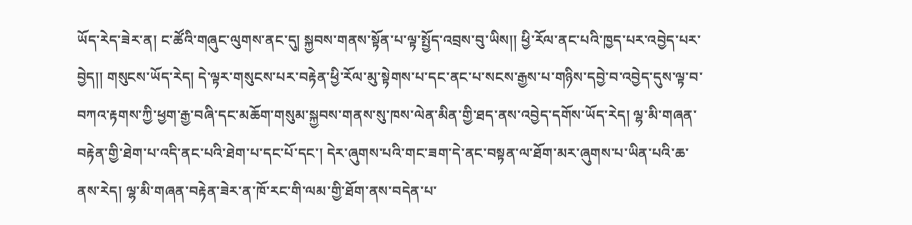ཡོད་རེད་ཟེར་ན། ང་ཚོའི་གཞུང་ལུགས་ནང་དུ། སྐྱབས་གནས་སྟོན་པ་ལྟ་སྤྱོད་འབྲས་བུ་ཡིས།། ཕྱི་རོལ་ནང་པའི་ཁྱད་པར་འབྱེད་པར་བྱེད།། གསུངས་ཡོད་རེད། དེ་ལྟར་གསུངས་པར་བརྟེན་ཕྱི་རོལ་མུ་སྟེགས་པ་དང་ནང་པ་སངས་རྒྱས་པ་གཉིས་དབྱེ་བ་འབྱེད་དུས་ལྟ་བ་བཀའ་རྟགས་ཀྱི་ཕྱག་རྒྱ་བཞི་དང་མཆོག་གསུམ་སྐྱབས་གནས་སུ་ཁས་ལེན་མིན་གྱི་ཐད་ནས་འབྱེད་དགོས་ཡོད་རེད། ལྷ་མི་གཞན་བརྟེན་གྱི་ཐེག་པ་འདི་ནང་པའི་ཐེག་པ་དང་པོ་དང་། དེར་ཞུགས་པའི་གང་ཟག་དེ་ནང་བསྟན་ལ་ཐོག་མར་ཞུགས་པ་ཡིན་པའི་ཆ་ནས་རེད། ལྷ་མི་གཞན་བརྟེན་ཟེར་ན་ཁོ་རང་གི་ལམ་གྱི་ཐོག་ནས་བདེན་པ་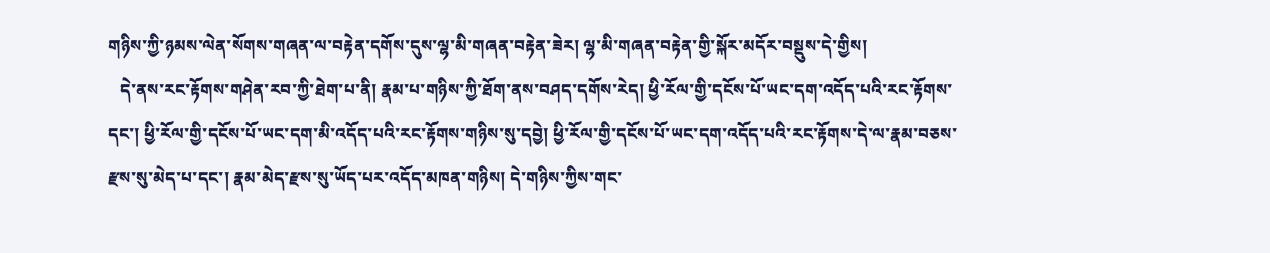གཉིས་ཀྱི་ཉམས་ལེན་སོགས་གཞན་ལ་བརྟེན་དགོས་དུས་ལྷ་མི་གཞན་བརྟེན་ཟེར། ལྷ་མི་གཞན་བརྟེན་གྱི་སྐོར་མདོར་བསྡུས་དེ་གྱིས།
   དེ་ནས་རང་རྟོགས་གཤེན་རབ་ཀྱི་ཐེག་པ་ནི། རྣམ་པ་གཉིས་ཀྱི་ཐོག་ནས་བཤད་དགོས་རེད། ཕྱི་རོལ་གྱི་དངོས་པོ་ཡང་དག་འདོད་པའི་རང་རྟོགས་དང་། ཕྱི་རོལ་གྱི་དངོས་པོ་ཡང་དག་མི་འདོད་པའི་རང་རྟོགས་གཉིས་སུ་དབྱེ། ཕྱི་རོལ་གྱི་དངོས་པོ་ཡང་དག་འདོད་པའི་རང་རྟོགས་དེ་ལ་རྣམ་བཅས་རྫས་སུ་མེད་པ་དང་། རྣམ་མེད་རྫས་སུ་ཡོད་པར་འདོད་མཁན་གཉིས། དེ་གཉིས་ཀྱིས་གང་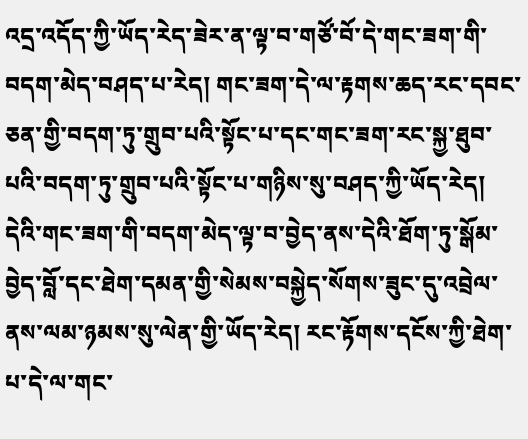འདྲ་འདོད་ཀྱི་ཡོད་རེད་ཟེར་ན་ལྟ་བ་གཙོ་བོ་དེ་གང་ཟག་གི་བདག་མེད་བཤད་པ་རེད། གང་ཟག་དེ་ལ་རྟགས་ཆད་རང་དབང་ཅན་གྱི་བདག་ཏུ་གྲུབ་པའི་སྟོང་པ་དང་གང་ཟག་རང་སྐྱ་ཐུབ་པའི་བདག་ཏུ་གྲུབ་པའི་སྟོང་པ་གཉིས་སུ་བཤད་ཀྱི་ཡོད་རེད། དེའི་གང་ཟག་གི་བདག་མེད་ལྟ་བ་བྱེད་ནས་དེའི་ཐོག་ཏུ་སྒོམ་བྱེད་བློ་དང་ཐེག་དམན་གྱི་སེམས་བསྐྱེད་སོགས་ཟུང་དུ་འབྲེལ་ནས་ལམ་ཉམས་སུ་ལེན་གྱི་ཡོད་རེད། རང་རྟོགས་དངོས་ཀྱི་ཐེག་པ་དེ་ལ་གང་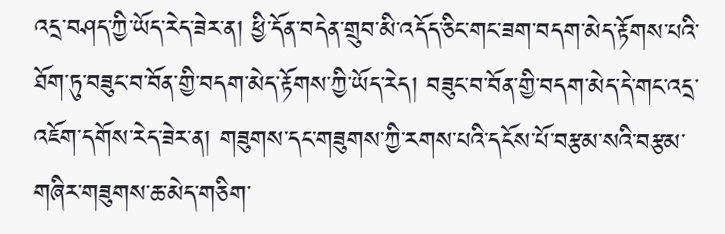འདྲ་བཤད་ཀྱི་ཡོད་རེད་ཟེར་ན། ཕྱི་དོན་བདེན་གྲུབ་མི་འདོད་ཅིང་གང་ཟག་བདག་མེད་རྟོགས་པའི་ཐོག་ཏུ་བཟུང་བ་བོན་གྱི་བདག་མེད་རྟོགས་ཀྱི་ཡོད་རེད། བཟུང་བ་བོན་གྱི་བདག་མེད་དེ་གང་འདྲ་འཇོག་དགོས་རེད་ཟེར་ན། གཟུགས་དང་གཟུགས་ཀྱི་རགས་པའི་དངོས་པོ་བརྩམ་སའི་བརྩམ་གཞིར་གཟུགས་ཆ་མེད་གཅིག་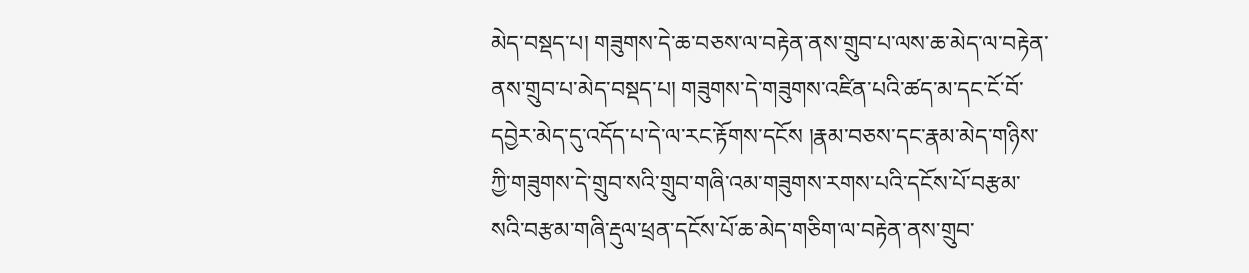མེད་བསྡད་པ། གཟུགས་དེ་ཆ་བཅས་ལ་བརྟེན་ནས་གྲུབ་པ་ལས་ཆ་མེད་ལ་བརྟེན་ནས་གྲུབ་པ་མེད་བསྡད་པ། གཟུགས་དེ་གཟུགས་འཛིན་པའི་ཚད་མ་དང་ངོ་བོ་དབྱེར་མེད་དུ་འདོད་པ་དེ་ལ་རང་རྟོགས་དངོས །རྣམ་བཅས་དང་རྣམ་མེད་གཉིས་ཀྱི་གཟུགས་དེ་གྲུབ་སའི་གྲུབ་གཞི་འམ་གཟུགས་རགས་པའི་དངོས་པོ་བརྩམ་སའི་བརྩམ་གཞི་རྡུལ་ཕྲན་དངོས་པོ་ཆ་མེད་གཅིག་ལ་བརྟེན་ནས་གྲུབ་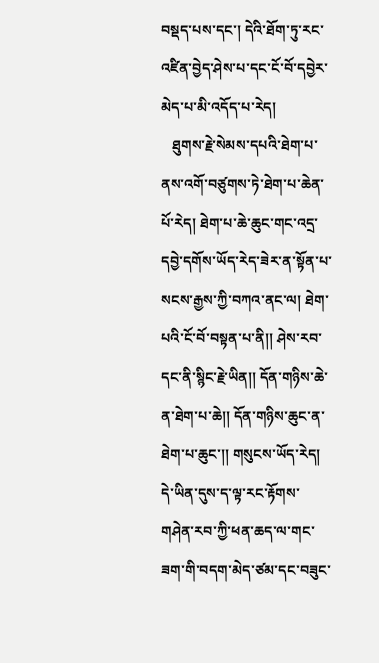བསྡད་པས་དང་། དེའི་ཐོག་ཏུ་རང་འཛིན་བྱེད་ཤེས་པ་དང་ངོ་བོ་དབྱེར་མེད་པ་མི་འདོད་པ་རེད།
   ཐུགས་རྗེ་སེམས་དཔའི་ཐེག་པ་ནས་འགོ་བཙུགས་ཏེ་ཐེག་པ་ཆེན་པོ་རེད། ཐེག་པ་ཆེ་ཆུང་གང་འདྲ་དབྱེ་དགོས་ཡོད་རེད་ཟེར་ན་སྟོན་པ་སངས་རྒྱས་ཀྱི་བཀའ་ནང་ལ། ཐེག་པའི་ངོ་བོ་བསྟན་པ་ནི།། ཤེས་རབ་དང་ནི་སྙིང་རྗེ་ཡིན།། དོན་གཉིས་ཆེ་ན་ཐེག་པ་ཆེ།། དོན་གཉིས་ཆུང་ན་ཐེག་པ་ཆུང་།། གསུངས་ཡོད་རེད། དེ་ཡིན་དུས་ད་ལྟ་རང་རྟོགས་གཤེན་རབ་ཀྱི་ཕན་ཆད་ལ་གང་ཟག་གི་བདག་མེད་ཙམ་དང་བཟུང་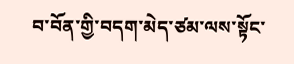བ་བོན་གྱི་བདག་མེད་ཙམ་ལས་སྟོང་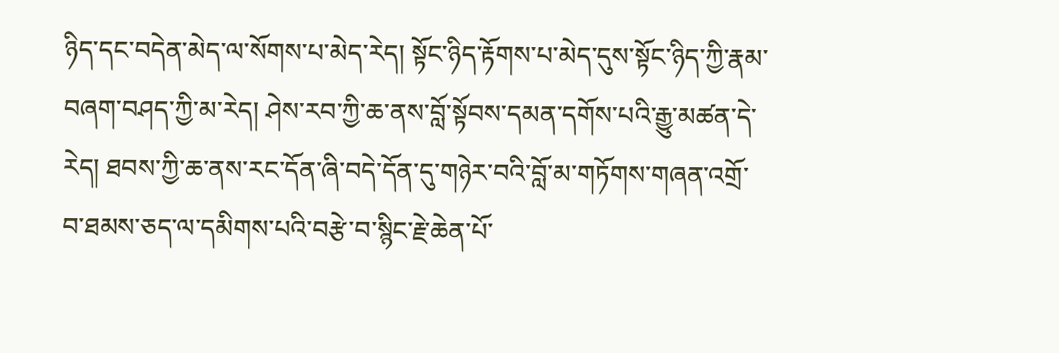ཉིད་དང་བདེན་མེད་ལ་སོགས་པ་མེད་རེད། སྟོང་ཉིད་རྟོགས་པ་མེད་དུས་སྟོང་ཉིད་ཀྱི་རྣམ་བཞག་བཤད་ཀྱི་མ་རེད། ཤེས་རབ་ཀྱི་ཆ་ནས་བློ་སྟོབས་དམན་དགོས་པའི་རྒྱུ་མཚན་དེ་རེད། ཐབས་ཀྱི་ཆ་ནས་རང་དོན་ཞི་བདེ་དོན་དུ་གཉེར་བའི་བློ་མ་གཏོགས་གཞན་འགྲོ་བ་ཐམས་ཅད་ལ་དམིགས་པའི་བརྩེ་བ་སྙིང་རྗེ་ཆེན་པོ་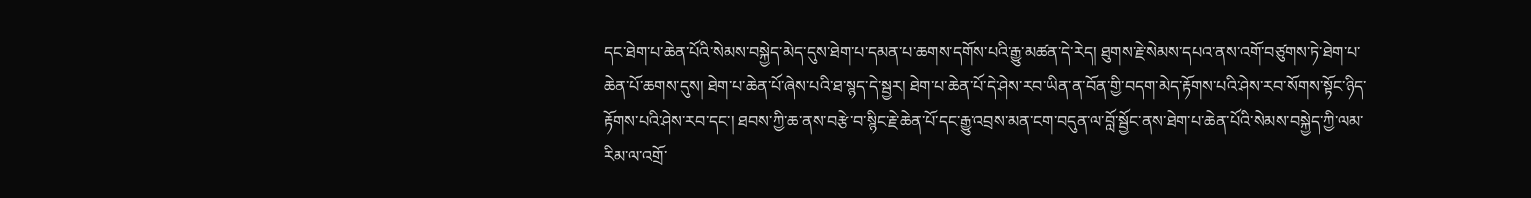དང་ཐེག་པ་ཆེན་པོའི་སེམས་བསྐྱེད་མེད་དུས་ཐེག་པ་དམན་པ་ཆགས་དགོས་པའི་རྒྱུ་མཚན་དེ་རེད། ཐུགས་རྗེ་སེམས་དཔའ་ནས་འགོ་བཙུགས་ཏེ་ཐེག་པ་ཆེན་པོ་ཆགས་དུས། ཐེག་པ་ཆེན་པོ་ཞེས་པའི་ཐ་སྙད་དེ་སྦྱར། ཐེག་པ་ཆེན་པོ་དེ་ཤེས་རབ་ཡིན་ན་བོན་གྱི་བདག་མེད་རྟོགས་པའི་ཤེས་རབ་སོགས་སྟོང་ཉིད་རྟོགས་པའི་ཤེས་རབ་དང་། ཐབས་ཀྱི་ཆ་ནས་བརྩེ་བ་སྙིང་རྗེ་ཆེན་པོ་དང་རྒྱུ་འབྲས་མན་ངག་བདུན་ལ་བློ་སྦྱོང་ནས་ཐེག་པ་ཆེན་པོའི་སེམས་བསྐྱེད་ཀྱི་ལམ་རིམ་ལ་འགྲོ་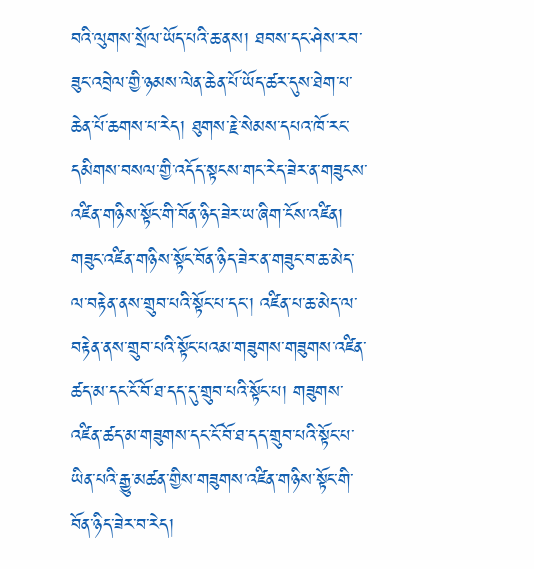བའི་ལུགས་སྲོལ་ཡོད་པའི་ཆ་ནས། ཐབས་དང་ཤེས་རབ་ཟུང་འབྲེལ་གྱི་ཉམས་ལེན་ཆེན་པོ་ཡོད་ཚར་དུས་ཐེག་པ་ཆེན་པོ་ཆགས་པ་རེད། ཐུགས་རྗེ་སེམས་དཔའ་ཁོ་རང་དམིགས་བསལ་གྱི་འདོད་སྟངས་གང་རེད་ཟེར་ན་གཟུངས་འཛིན་གཉིས་སྟོང་གི་བོན་ཉིད་ཟེར་ཡ་ཞིག་ངོས་འཛིན། གཟུང་འཛིན་གཉིས་སྟོང་བོན་ཉིད་ཟེར་ན་གཟུང་བ་ཆ་མེད་ལ་བརྟེན་ནས་གྲུབ་པའི་སྟོང་པ་དང་། འཛིན་པ་ཆ་མེད་ལ་བརྟེན་ནས་གྲུབ་པའི་སྟོང་པའམ་གཟུགས་གཟུགས་འཛིན་ཚད་མ་དང་ངོ་བོ་ཐ་དད་དུ་གྲུབ་པའི་སྟོང་པ། གཟུགས་འཛིན་ཚད་མ་གཟུགས་དང་ངོ་བོ་ཐ་དད་གྲུབ་པའི་སྟོང་པ་ཡིན་པའི་རྒྱུ་མཚན་གྱིས་གཟུགས་འཛིན་གཉིས་སྟོང་གི་བོན་ཉིད་ཟེར་བ་རེད།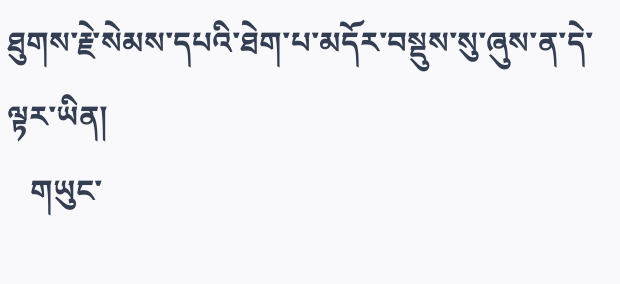ཐུགས་རྗེ་སེམས་དཔའི་ཐེག་པ་མདོར་བསྡུས་སུ་ཞུས་ན་དེ་ལྟར་ཡིན།
   གཡུང་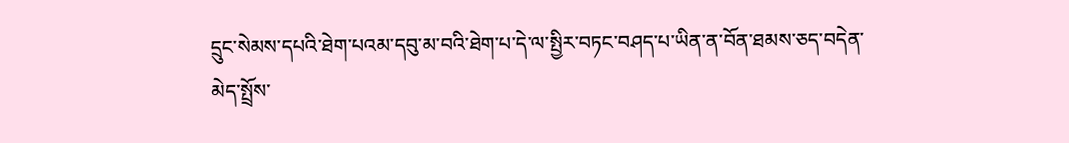དྲུང་སེམས་དཔའི་ཐེག་པའམ་དབུ་མ་བའི་ཐེག་པ་དེ་ལ་སྤྱིར་བཏང་བཤད་པ་ཡིན་ན་བོན་ཐམས་ཅད་བདེན་མེད་སྤྲོས་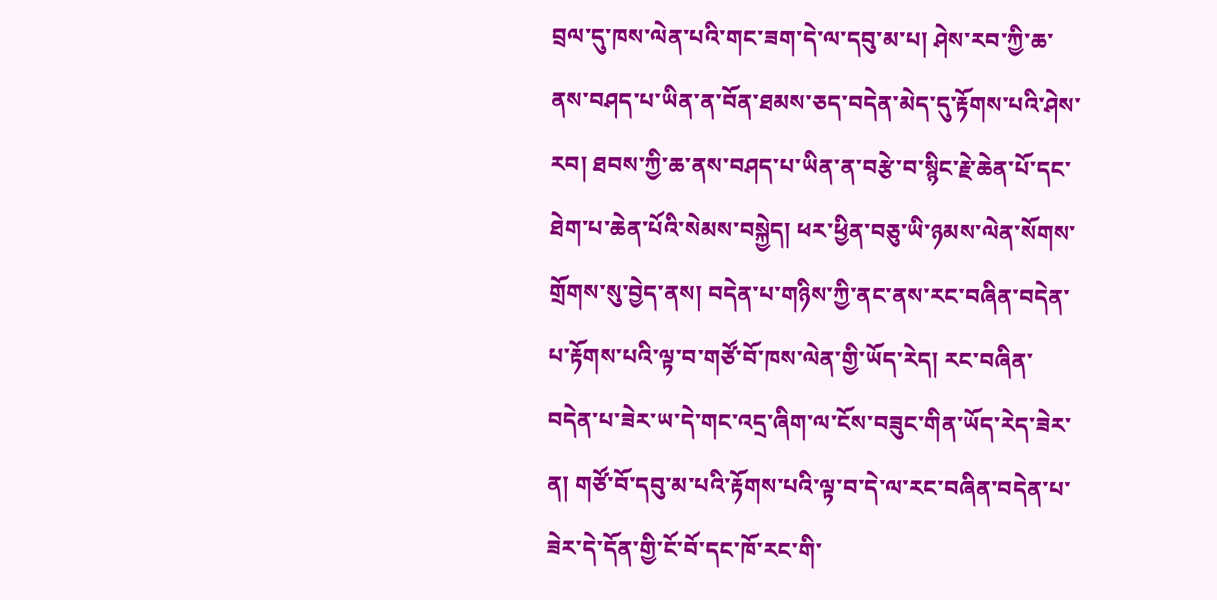བྲལ་དུ་ཁས་ལེན་པའི་གང་ཟག་དེ་ལ་དབུ་མ་པ། ཤེས་རབ་ཀྱི་ཆ་ནས་བཤད་པ་ཡིན་ན་བོན་ཐམས་ཅད་བདེན་མེད་དུ་རྟོགས་པའི་ཤེས་རབ། ཐབས་ཀྱི་ཆ་ནས་བཤད་པ་ཡིན་ན་བརྩེ་བ་སྙིང་རྗེ་ཆེན་པོ་དང་ཐེག་པ་ཆེན་པོའི་སེམས་བསྐྱེད། ཕར་ཕྱིན་བཅུ་ཡི་ཉམས་ལེན་སོགས་གྲོགས་སུ་བྱེད་ནས། བདེན་པ་གཉིས་ཀྱི་ནང་ནས་རང་བཞིན་བདེན་པ་རྟོགས་པའི་ལྟ་བ་གཙོ་བོ་ཁས་ལེན་གྱི་ཡོད་རེད། རང་བཞིན་བདེན་པ་ཟེར་ཡ་དེ་གང་འདྲ་ཞིག་ལ་ངོས་བཟུང་གིན་ཡོད་རེད་ཟེར་ན། གཙོ་བོ་དབུ་མ་པའི་རྟོགས་པའི་ལྟ་བ་དེ་ལ་རང་བཞིན་བདེན་པ་ཟེར་དེ་དོན་གྱི་ངོ་བོ་དང་ཁོ་རང་གི་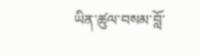ཡིན་ཚུལ་བསམ་བློ་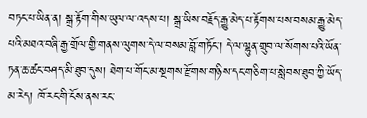བཏང་པ་ཡིན་ན། སྒྲ་རྟོག་གིས་ཡུལ་ལ་འདས་པ། སྒྲ་ཡིས་བརྗོད་རྒྱུ་མེད་པ་རྟོགས་པས་བསམ་རྒྱུ་མེད་པའི་མཐའ་བཞི་རྒྱ་གྲོལ་གྱི་གནས་ལུགས་དེ་ལ་བསམ་བློ་གཏོང་། དེ་ལ་ལྷུན་གྲུབ་ལ་སོགས་པའི་ཡོན་ཏན་ཆ་ཚང་བཤད་མི་ཐུབ་དུས། ཐེག་པ་གོང་མ་སྔགས་རྫོགས་གཉིས་དང་གཅིག་པ་སླེབས་ཐུབ་ཀྱི་ཡོད་མ་རེད། ཁོ་རང་གི་ངོས་ནས་རང་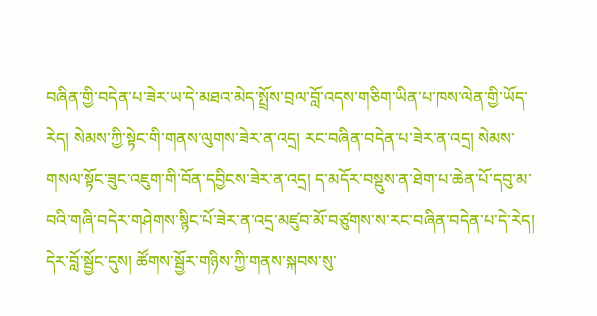བཞིན་གྱི་བདེན་པ་ཟེར་ཡ་དེ་མཐའ་མེད་སྤྲོས་བྲལ་བློ་འདས་གཅིག་ཡིན་པ་ཁས་ལེན་གྱི་ཡོད་རེད། སེམས་ཀྱི་སྟེང་གི་གནས་ལུགས་ཟེར་ན་འདྲ། རང་བཞིན་བདེན་པ་ཟེར་ན་འདྲ། སེམས་གསལ་སྟོང་ཟུང་འཇུག་གི་བོན་དབྱིངས་ཟེར་ན་འདྲ། ད་མདོར་བསྡུས་ན་ཐེག་པ་ཆེན་པོ་དབུ་མ་བའི་གཞི་བདེར་གཤེགས་སྙིང་པོ་ཟེར་ན་འདྲ་མཛུབ་མོ་བཙུགས་ས་རང་བཞིན་བདེན་པ་དེ་རེད། དེར་བློ་སྦྱོང་དུས། ཚོགས་སྦྱོར་གཉིས་ཀྱི་གནས་སྐབས་སུ་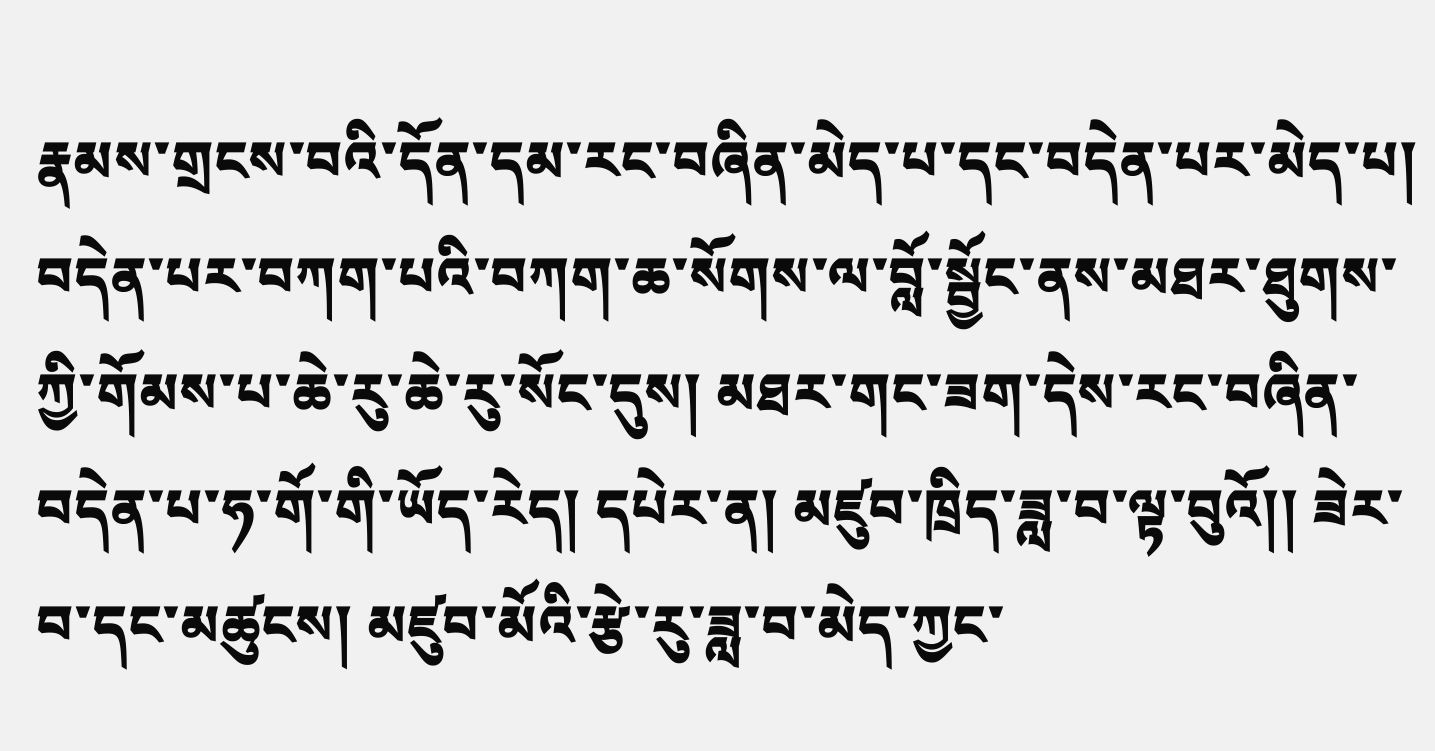རྣམས་གྲངས་བའི་དོན་དམ་རང་བཞིན་མེད་པ་དང་བདེན་པར་མེད་པ། བདེན་པར་བཀག་པའི་བཀག་ཆ་སོགས་ལ་བློ་སྦྱོང་ནས་མཐར་ཐུགས་ཀྱི་གོམས་པ་ཆེ་རུ་ཆེ་རུ་སོང་དུས། མཐར་གང་ཟག་དེས་རང་བཞིན་བདེན་པ་ཧ་གོ་གི་ཡོད་རེད། དཔེར་ན། མཛུབ་ཁྲིད་ཟླ་བ་ལྟ་བུའོ།། ཟེར་བ་དང་མཚུངས། མཛུབ་མོའི་རྩེ་རུ་ཟླ་བ་མེད་ཀྱང་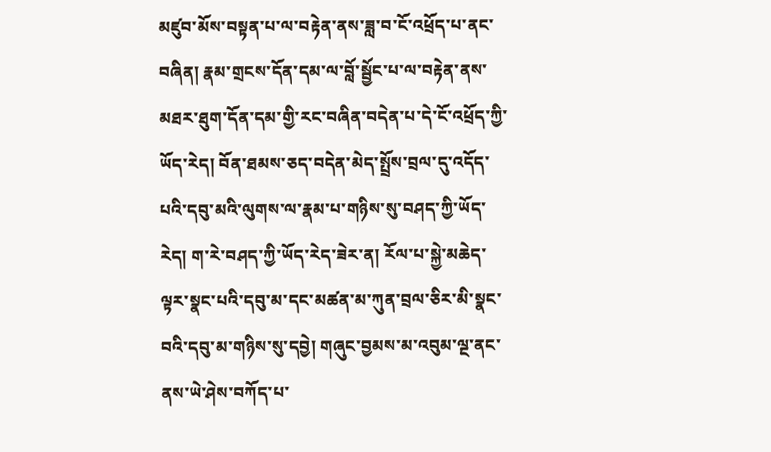མཛུབ་མོས་བསྟན་པ་ལ་བརྟེན་ནས་ཟླ་བ་ངོ་འཕྲོད་པ་ནང་བཞིན། རྣམ་གྲངས་དོན་དམ་ལ་བློ་སྦྱོང་པ་ལ་བརྟེན་ནས་མཐར་ཐུག་དོན་དམ་གྱི་རང་བཞིན་བདེན་པ་དེ་ངོ་འཕྲོད་ཀྱི་ཡོད་རེད། བོན་ཐམས་ཅད་བདེན་མེད་སྤྲོས་བྲལ་དུ་འདོད་པའི་དབུ་མའི་ལུགས་ལ་རྣམ་པ་གཉིས་སུ་བཤད་ཀྱི་ཡོད་རེད། ག་རེ་བཤད་ཀྱི་ཡོད་རེད་ཟེར་ན། རོལ་པ་སྐྱེ་མཆེད་ལྟར་སྣང་པའི་དབུ་མ་དང་མཚན་མ་ཀུན་བྲལ་ཅིར་མི་སྣང་བའི་དབུ་མ་གཉིས་སུ་དབྱེ། གཞུང་བྱམས་མ་འབུམ་ལྔ་ནང་ནས་ཡེ་ཤེས་བཀོད་པ་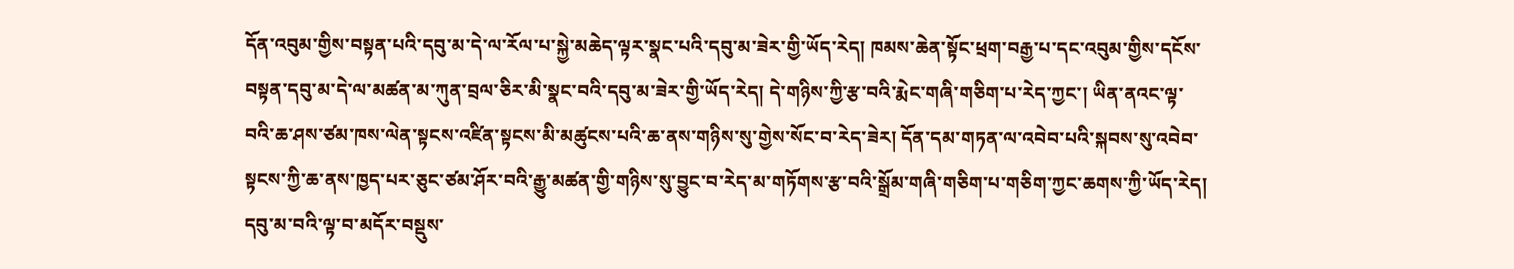དོན་འབུམ་གྱིས་བསྟན་པའི་དབུ་མ་དེ་ལ་རོལ་པ་སྐྱེ་མཆེད་ལྟར་སྣང་པའི་དབུ་མ་ཟེར་གྱི་ཡོད་རེད། ཁམས་ཆེན་སྟོང་ཕྲག་བརྒྱ་པ་དང་འབུམ་གྱིས་དངོས་བསྟན་དབུ་མ་དེ་ལ་མཚན་མ་ཀུན་བྲལ་ཅིར་མི་སྣང་བའི་དབུ་མ་ཟེར་གྱི་ཡོད་རེད། དེ་གཉིས་ཀྱི་རྩ་བའི་རྨེང་གཞི་གཅིག་པ་རེད་ཀྱང་། ཡིན་ནའང་ལྟ་བའི་ཆ་ཤས་ཙམ་ཁས་ལེན་སྟངས་འཛིན་སྟངས་མི་མཚུངས་པའི་ཆ་ནས་གཉིས་སུ་གྱེས་སོང་བ་རེད་ཟེར། དོན་དམ་གཏན་ལ་འབེབ་པའི་སྐབས་སུ་འབེབ་སྟངས་ཀྱི་ཆ་ནས་ཁྱད་པར་ཅུང་ཙམ་ཤོར་བའི་རྒྱུ་མཚན་གྱི་གཉིས་སུ་བྱུང་བ་རེད་མ་གཏོགས་རྩ་བའི་སྒྲོམ་གཞི་གཅིག་པ་གཅིག་ཀྱང་ཆགས་ཀྱི་ཡོད་རེད། དབུ་མ་བའི་ལྟ་བ་མདོར་བསྡུས་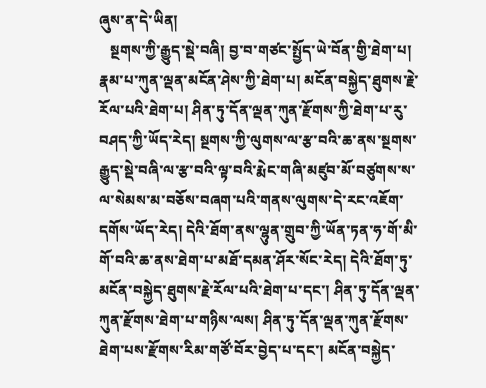ཞུས་ན་དེ་ཡིན།
   སྔགས་ཀྱི་རྒྱུད་སྡེ་བཞི། བྱ་བ་གཙང་སྤྱོད་ཡེ་བོན་གྱི་ཐེག་པ། རྣམ་པ་ཀུན་ལྡན་མངོན་ཤེས་ཀྱི་ཐེག་པ། མངོན་བསྐྱེད་ཐུགས་རྗེ་རོལ་པའི་ཐེག་པ། ཤིན་ཏུ་དོན་ལྡན་ཀུན་རྫོགས་ཀྱི་ཐེག་པ་རུ་བཤད་ཀྱི་ཡོད་རེད། སྔགས་ཀྱི་ལུགས་ལ་རྩ་བའི་ཆ་ནས་སྔགས་རྒྱུད་སྡེ་བཞི་ལ་རྩ་བའི་ལྟ་བའི་རྨེང་གཞི་མཛུབ་མོ་བཙུགས་ས་ལ་སེམས་མ་བཅོས་བཞག་པའི་གནས་ལུགས་དེ་རང་འཇོག་དགོས་ཡོད་རེད། དེའི་ཐོག་ནས་ལྷུན་གྲུབ་ཀྱི་ཡོན་ཏན་ཧ་གོ་མི་གོ་བའི་ཆ་ནས་ཐེག་པ་མཐོ་དམན་ཤོར་སོང་རེད། དེའི་ཐོག་ཏུ་མངོན་བསྐྱེད་ཐུགས་རྗེ་རོལ་པའི་ཐེག་པ་དང་། ཤིན་ཏུ་དོན་ལྡན་ཀུན་རྫོགས་ཐེག་པ་གཉིས་ལས། ཤིན་ཏུ་དོན་ལྡན་ཀུན་རྫོགས་ཐེག་པས་རྫོགས་རིམ་གཙོ་བོར་བྱེད་པ་དང་། མངོན་བསྐྱེད་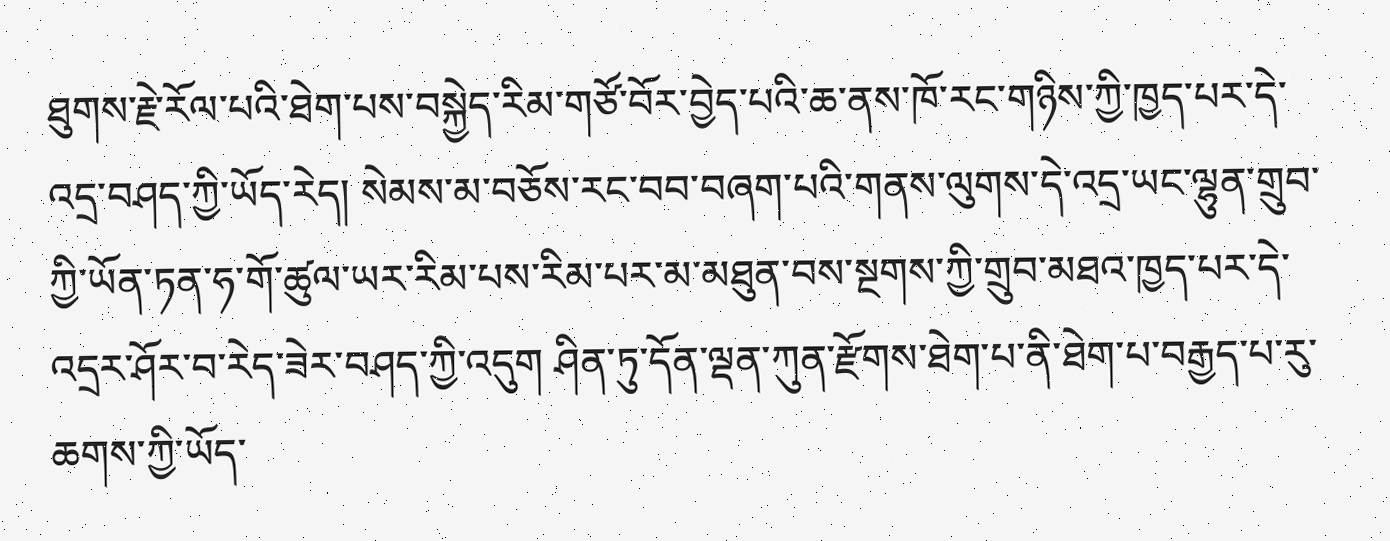ཐུགས་རྗེ་རོལ་པའི་ཐེག་པས་བསྐྱེད་རིམ་གཙོ་བོར་བྱེད་པའི་ཆ་ནས་ཁོ་རང་གཉིས་ཀྱི་ཁྱད་པར་དེ་འདྲ་བཤད་ཀྱི་ཡོད་རེད། སེམས་མ་བཅོས་རང་བབ་བཞག་པའི་གནས་ལུགས་དེ་འདྲ་ཡང་ལྷུན་གྲུབ་ཀྱི་ཡོན་ཏན་ཧ་གོ་ཚུལ་ཡར་རིམ་པས་རིམ་པར་མ་མཐུན་བས་སྔགས་ཀྱི་གྲུབ་མཐའ་ཁྱད་པར་དེ་འདྲར་ཤོར་བ་རེད་ཟེར་བཤད་ཀྱི་འདུག ཤིན་ཏུ་དོན་ལྡན་ཀུན་རྫོགས་ཐེག་པ་ནི་ཐེག་པ་བརྒྱད་པ་རུ་ཆགས་ཀྱི་ཡོད་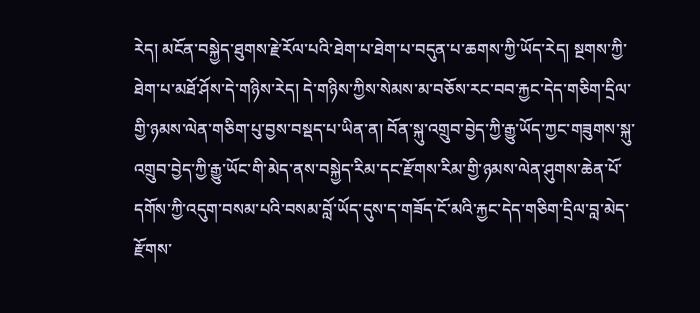རེད། མངོན་བསྐྱེད་ཐུགས་རྗེ་རོལ་པའི་ཐེག་པ་ཐེག་པ་བདུན་པ་ཆགས་ཀྱི་ཡོད་རེད། སྔགས་ཀྱི་ཐེག་པ་མཐོ་ཤོས་དེ་གཉིས་རེད། དེ་གཉིས་ཀྱིས་སེམས་མ་བཅོས་རང་བབ་རྐྱང་དེད་གཅིག་དྲིལ་གྱི་ཉམས་ལེན་གཅིག་པུ་བྱས་བསྡད་པ་ཡིན་ན། བོན་སྐུ་འགྲུབ་བྱེད་ཀྱི་རྒྱུ་ཡོད་ཀྱང་གཟུགས་སྐུ་འགྲུབ་བྱེད་ཀྱི་རྒྱུ་ཡོང་གི་མེད་ནས་བསྐྱེད་རིམ་དང་རྫོགས་རིམ་གྱི་ཉམས་ལེན་ཤུགས་ཆེན་པོ་དགོས་ཀྱི་འདུག་བསམ་པའི་བསམ་བློ་ཡོད་དུས་ད་གཟོད་ངོ་མའི་རྐྱང་དེད་གཅིག་དྲིལ་བླ་མེད་རྫོགས་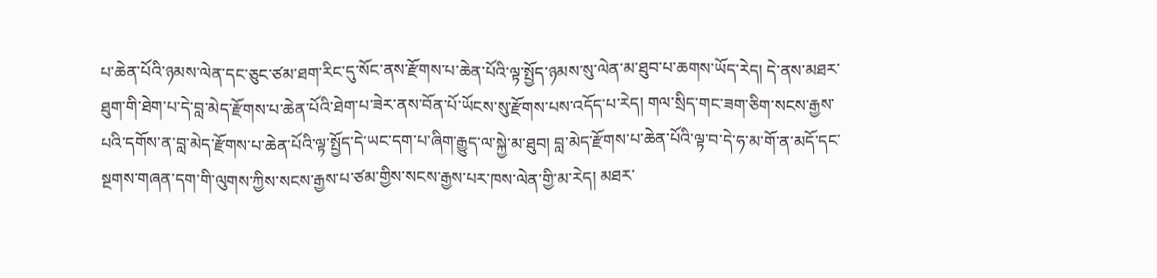པ་ཆེན་པོའི་ཉམས་ལེན་དང་ཅུང་ཙམ་ཐག་རིང་དུ་སོང་ནས་རྫོགས་པ་ཆེན་པོའི་ལྟ་སྤྱོད་ཉམས་སུ་ལེན་མ་ཐུབ་པ་ཆགས་ཡོད་རེད། དེ་ནས་མཐར་ཐུག་གི་ཐེག་པ་དེ་བླ་མེད་རྫོགས་པ་ཆེན་པོའི་ཐེག་པ་ཟེར་ནས་བོན་པོ་ཡོངས་སུ་རྫོགས་པས་འདོད་པ་རེད། གལ་སྲིད་གང་ཟག་ཅིག་སངས་རྒྱས་པའི་དགོས་ན་བླ་མེད་རྫོགས་པ་ཆེན་པོའི་ལྟ་སྤྱོད་དེ་ཡང་དག་པ་ཞིག་རྒྱུད་ལ་སྐྱེ་མ་ཐུབ། བླ་མེད་རྫོགས་པ་ཆེན་པོའི་ལྟ་བ་དེ་ཧ་མ་གོ་ན་མདོ་དང་སྔགས་གཞན་དག་གི་ལུགས་ཀྱིས་སངས་རྒྱས་པ་ཙམ་གྱིས་སངས་རྒྱས་པར་ཁས་ལེན་གྱི་མ་རེད། མཐར་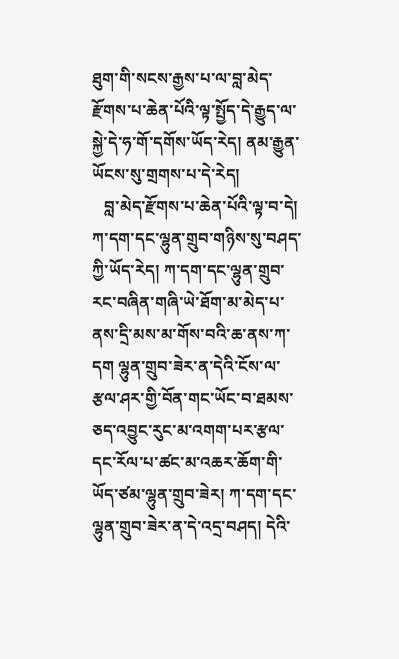ཐུག་གི་སངས་རྒྱས་པ་ལ་བླ་མེད་རྫོགས་པ་ཆེན་པོའི་ལྟ་སྤྱོད་དེ་རྒྱུད་ལ་སྐྱེ་དེ་ཧ་གོ་དགོས་ཡོད་རེད། ནམ་རྒྱུན་ཡོངས་སུ་གྲགས་པ་དེ་རེད།
   བླ་མེད་རྫོགས་པ་ཆེན་པོའི་ལྟ་བ་དེ། ཀ་དག་དང་ལྷུན་གྲུབ་གཉིས་སུ་བཤད་ཀྱི་ཡོད་རེད། ཀ་དག་དང་ལྷུན་གྲུབ་རང་བཞིན་གཞི་ཡེ་ཐོག་མ་མེད་པ་ནས་དྲི་མས་མ་གོས་བའི་ཆ་ནས་ཀ་དག ལྷུན་གྲུབ་ཟེར་ན་དེའི་ངོས་ལ་རྩལ་ཤར་གྱི་བོན་གང་ཡོང་བ་ཐམས་ཅད་འབྱུང་རུང་མ་འགག་པར་རྩལ་དང་རོལ་པ་ཚང་མ་འཆར་ཆོག་གི་ཡོད་ཙམ་ལྷུན་གྲུབ་ཟེར། ཀ་དག་དང་ལྷུན་གྲུབ་ཟེར་ན་དེ་འདྲ་བཤད། དེའི་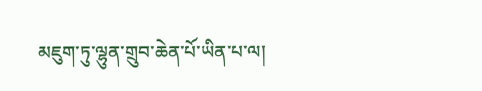མཇུག་ཏུ་ལྷུན་གྲུབ་ཆེན་པོ་ཡིན་པ་ལ།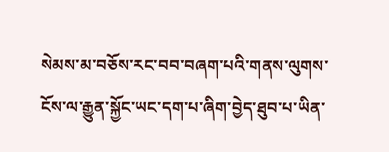སེམས་མ་བཅོས་རང་བབ་བཞག་པའི་གནས་ལུགས་ངོས་ལ་རྒྱུན་སྐྱོང་ཡང་དག་པ་ཞིག་བྱེད་ཐུབ་པ་ཡིན་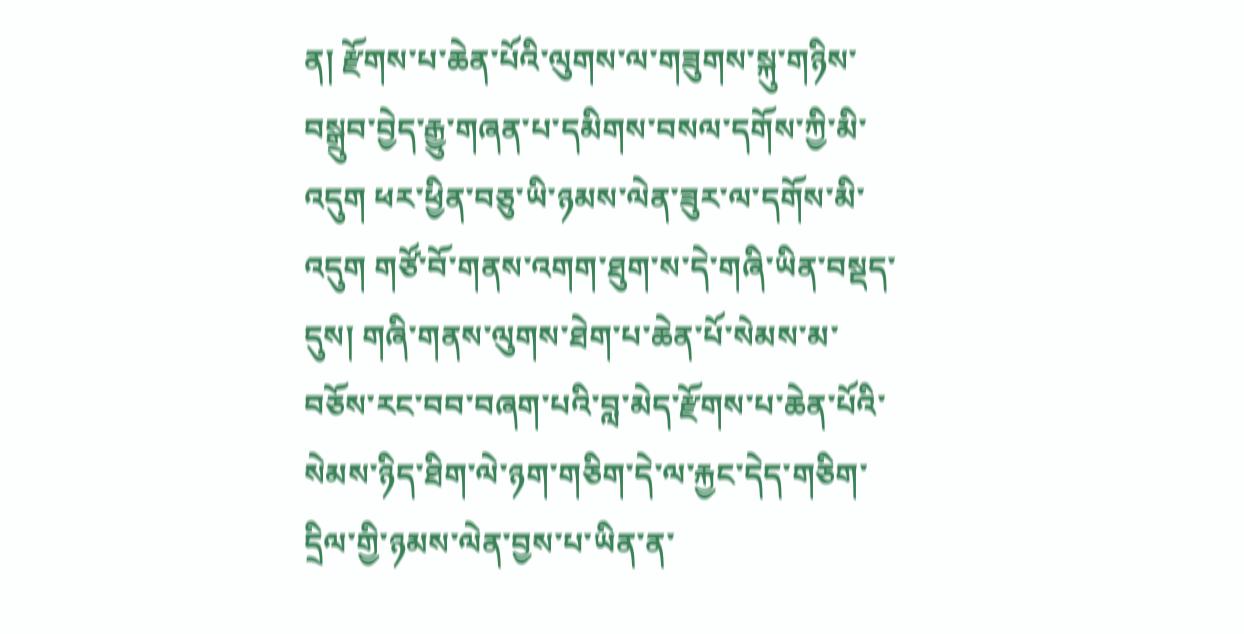ན། རྫོགས་པ་ཆེན་པོའི་ལུགས་ལ་གཟུགས་སྐུ་གཉིས་བསྒྲུབ་བྱེད་རྒྱུ་གཞན་པ་དམིགས་བསལ་དགོས་ཀྱི་མི་འདུག ཕར་ཕྱིན་བཅུ་ཡི་ཉམས་ལེན་ཟུར་ལ་དགོས་མི་འདུག གཙོ་བོ་གནས་འགག་ཐུག་ས་དེ་གཞི་ཡིན་བསྡད་དུས། གཞི་གནས་ལུགས་ཐེག་པ་ཆེན་པོ་སེམས་མ་བཅོས་རང་བབ་བཞག་པའི་བླ་མེད་རྫོགས་པ་ཆེན་པོའི་སེམས་ཉིད་ཐིག་ལེ་ཉག་གཅིག་དེ་ལ་རྐྱང་དེད་གཅིག་དྲིལ་གྱི་ཉམས་ལེན་བྱས་པ་ཡིན་ན་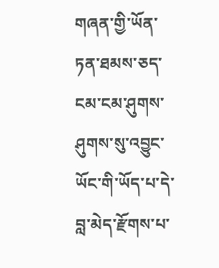གཞན་གྱི་ཡོན་ཏན་ཐམས་ཅད་ངམ་ངམ་ཤུགས་ཤུགས་སུ་འབྱུང་ཡོང་གི་ཡོད་པ་དེ་བླ་མེད་རྫོགས་པ་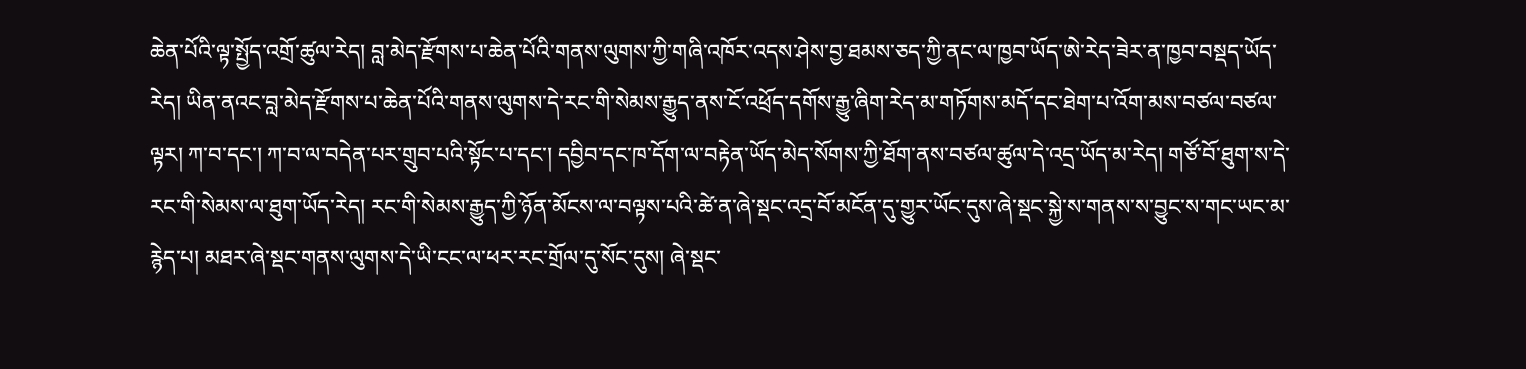ཆེན་པོའི་ལྟ་སྤྱོད་འགྲོ་ཚུལ་རེད། བླ་མེད་རྫོགས་པ་ཆེན་པོའི་གནས་ལུགས་ཀྱི་གཞི་འཁོར་འདས་ཤེས་བྱ་ཐམས་ཅད་ཀྱི་ནང་ལ་ཁྱབ་ཡོད་ཨེ་རེད་ཟེར་ན་ཁྱབ་བསྡད་ཡོད་རེད། ཡིན་ནའང་བླ་མེད་རྫོགས་པ་ཆེན་པོའི་གནས་ལུགས་དེ་རང་གི་སེམས་རྒྱུད་ནས་ངོ་འཕྲོད་དགོས་རྒྱུ་ཞིག་རེད་མ་གཏོགས་མདོ་དང་ཐེག་པ་འོག་མས་བཙལ་བཙལ་ལྟར། ཀ་བ་དང་། ཀ་བ་ལ་བདེན་པར་གྲུབ་པའི་སྟོང་པ་དང་། དབྱིབ་དང་ཁ་དོག་ལ་བརྟེན་ཡོད་མེད་སོགས་ཀྱི་ཐོག་ནས་བཙལ་ཚུལ་དེ་འདྲ་ཡོད་མ་རེད། གཙོ་བོ་ཐུག་ས་དེ་རང་གི་སེམས་ལ་ཐུག་ཡོད་རེད། རང་གི་སེམས་རྒྱུད་ཀྱི་ཉོན་མོངས་ལ་བལྟས་པའི་ཚེ་ན་ཞེ་སྡང་འདྲ་བོ་མངོན་དུ་གྱུར་ཡོང་དུས་ཞེ་སྡང་སྐྱེ་ས་གནས་ས་བྱུང་ས་གང་ཡང་མ་རྙེད་པ། མཐར་ཞེ་སྡང་གནས་ལུགས་དེ་ཡི་ངང་ལ་ཕར་རང་གྲོལ་དུ་སོང་དུས། ཞེ་སྡང་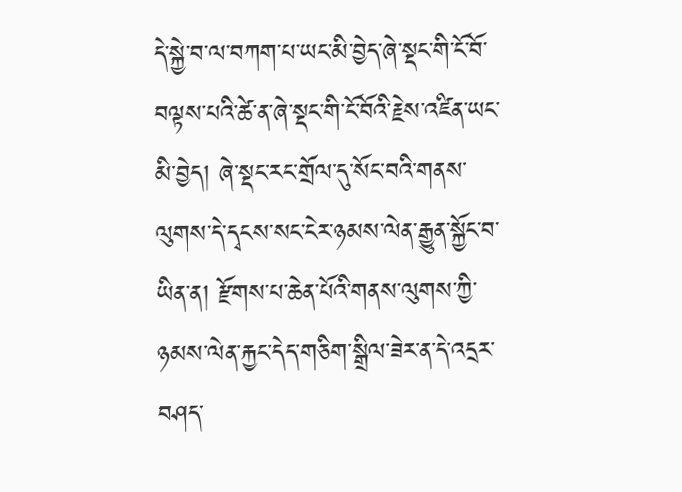དེ་སྐྱེ་བ་ལ་བཀག་པ་ཡང་མི་བྱེད་ཞེ་སྡང་གི་ངོ་བོ་བལྟས་པའི་ཚེ་ན་ཞེ་སྡང་གི་ངོ་བོའི་རྗེས་འཛིན་ཡང་མི་བྱེད། ཞེ་སྡང་རང་གྲོལ་དུ་སོང་བའི་གནས་ལུགས་དེ་དྭངས་སང་ངེར་ཉམས་ལེན་རྒྱུན་སྐྱོང་བ་ཡིན་ན། རྫོགས་པ་ཆེན་པོའི་གནས་ལུགས་ཀྱི་ཉམས་ལེན་རྐྱང་དེད་གཅིག་སྒྲིལ་ཟེར་ན་དེ་འདྲར་བཤད་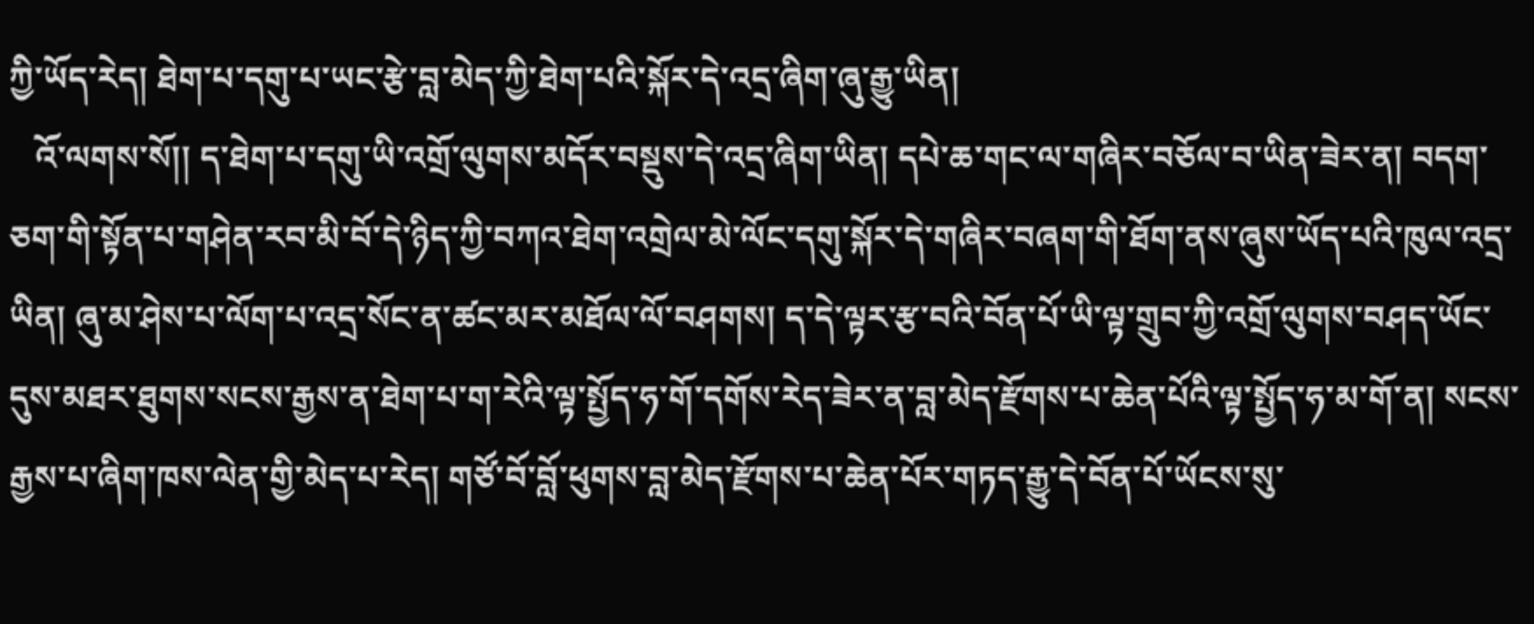ཀྱི་ཡོད་རེད། ཐེག་པ་དགུ་པ་ཡང་རྩེ་བླ་མེད་ཀྱི་ཐེག་པའི་སྐོར་དེ་འདྲ་ཞིག་ཞུ་རྒྱུ་ཡིན།
   འོ་ལགས་སོ།། ད་ཐེག་པ་དགུ་ཡི་འགྲོ་ལུགས་མདོར་བསྡུས་དེ་འདྲ་ཞིག་ཡིན། དཔེ་ཆ་གང་ལ་གཞིར་བཅོལ་བ་ཡིན་ཟེར་ན། བདག་ཅག་གི་སྟོན་པ་གཤེན་རབ་མི་བོ་དེ་ཉིད་ཀྱི་བཀའ་ཐེག་འགྲེལ་མེ་ལོང་དགུ་སྐོར་དེ་གཞིར་བཞག་གི་ཐོག་ནས་ཞུས་ཡོད་པའི་ཁུལ་འདྲ་ཡིན། ཞུ་མ་ཤེས་པ་ལོག་པ་འདྲ་སོང་ན་ཚང་མར་མཐོལ་ལོ་བཤགས། ད་དེ་ལྟར་རྩ་བའི་བོན་པོ་ཡི་ལྟ་གྲུབ་ཀྱི་འགྲོ་ལུགས་བཤད་ཡོང་དུས་མཐར་ཐུགས་སངས་རྒྱས་ན་ཐེག་པ་ག་རེའི་ལྟ་སྤྱོད་ཧ་གོ་དགོས་རེད་ཟེར་ན་བླ་མེད་རྫོགས་པ་ཆེན་པོའི་ལྟ་སྤྱོད་ཧ་མ་གོ་ན། སངས་རྒྱས་པ་ཞིག་ཁས་ལེན་གྱི་མེད་པ་རེད། གཙོ་བོ་བློ་ཕུགས་བླ་མེད་རྫོགས་པ་ཆེན་པོར་གཏད་རྒྱུ་དེ་བོན་པོ་ཡོངས་སུ་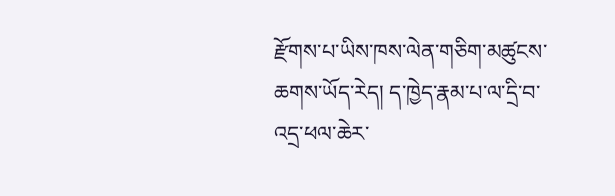རྫོགས་པ་ཡིས་ཁས་ལེན་གཅིག་མཚུངས་ཆགས་ཡོད་རེད། ད་ཁྱེད་རྣམ་པ་ལ་དྲི་བ་འདྲ་ཕལ་ཆེར་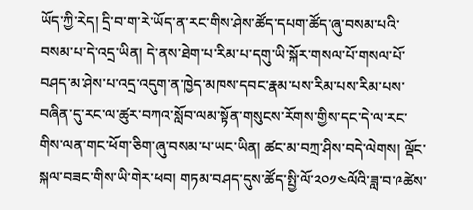ཡོད་ཀྱི་རེད། དྲི་བ་ག་རེ་ཡོད་ན་རང་གིས་ཤེས་ཚོད་དཔག་ཚོད་ཞུ་བསམ་པའི་བསམ་པ་དེ་འདྲ་ཡིན། དེ་ནས་ཐེག་པ་རིམ་པ་དགུ་ཡི་སྐོར་གསལ་པོ་གསལ་པོ་བཤད་མ་ཤེས་པ་འདྲ་འདུག་ན་ཁྱེད་མཁས་དབང་རྣམ་པས་རིམ་པས་རིམ་པས་བཞིན་དུ་རང་ལ་ཚུར་བཀའ་སློབ་ལམ་སྟོན་གསུངས་རོགས་གྱིས་དང་དེ་ལ་རང་གིས་ལན་གང་ཕོག་ཅིག་ཞུ་བསམ་པ་ཡང་ཡིན། ཚང་མ་བཀྲ་ཤིས་བདེ་ལེགས། ལྡོང་སྐལ་བཟང་གིས་ཡི་གེར་ཕབ། གཏམ་བཤད་དུས་ཚོད་སྤྱི་ལོ་༢༠༡༤ལོའི་ཟླ་བ་༩ཚེས་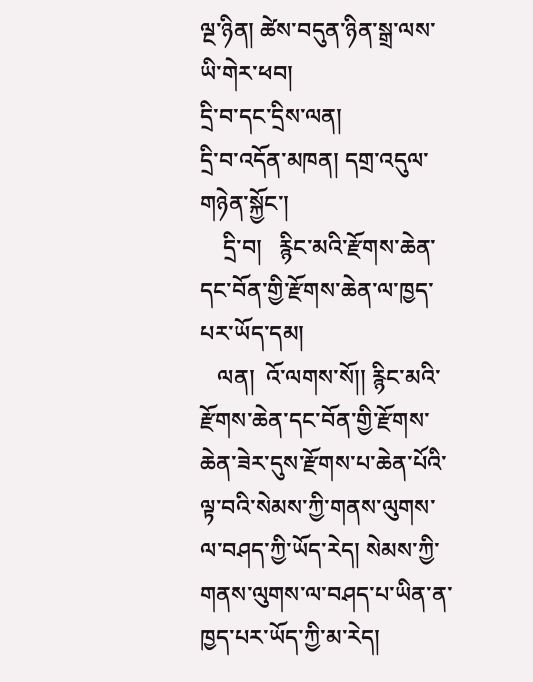ལྔ་ཉིན། ཚེས་བདུན་ཉིན་སྒྲ་ལས་ཡི་གེར་ཕབ།
དྲི་བ་དང་དྲིས་ལན།
དྲི་བ་འདོན་མཁན། དགྲ་འདུལ་གཉེན་སྐྱོང་།
    དྲི་བ།   རྙིང་མའི་རྫོགས་ཆེན་དང་བོན་གྱི་རྫོགས་ཆེན་ལ་ཁྱད་པར་ཡོད་དམ།
   ལན།  འོ་ལགས་སོ།། རྙིང་མའི་རྫོགས་ཆེན་དང་བོན་གྱི་རྫོགས་ཆེན་ཟེར་དུས་རྫོགས་པ་ཆེན་པོའི་ལྟ་བའི་སེམས་ཀྱི་གནས་ལུགས་ལ་བཤད་ཀྱི་ཡོད་རེད། སེམས་ཀྱི་གནས་ལུགས་ལ་བཤད་པ་ཡིན་ན་ཁྱད་པར་ཡོད་ཀྱི་མ་རེད།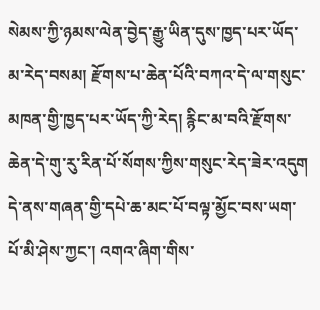སེམས་ཀྱི་ཉམས་ལེན་བྱེད་རྒྱུ་ཡིན་དུས་ཁྱད་པར་ཡོད་མ་རེད་བསམ། རྫོགས་པ་ཆེན་པོའི་བཀའ་དེ་ལ་གསུང་མཁན་གྱི་ཁྱད་པར་ཡོད་ཀྱི་རེད། རྙིང་མ་བའི་རྫོགས་ཆེན་དེ་གུ་རུ་རིན་པོ་སོགས་ཀྱིས་གསུང་རེད་ཟེར་འདུག དེ་ནས་གཞན་གྱི་དཔེ་ཆ་མང་པོ་བལྟ་མྱོང་བས་ཡག་པོ་མི་ཤེས་ཀྱང་། འགའ་ཞིག་གིས་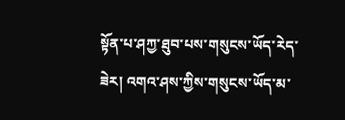སྟོན་པ་ཤཀྱ་ཐུབ་པས་གསུངས་ཡོད་རེད་ཟེར། འགའ་ཤས་ཀྱིས་གསུངས་ཡོད་མ་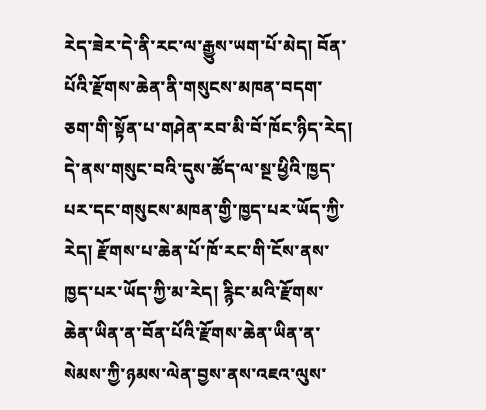རེད་ཟེར་དེ་ནི་རང་ལ་རྒྱུས་ཡག་པོ་མེད། བོན་པོའི་རྫོགས་ཆེན་ནི་གསུངས་མཁན་བདག་ཅག་གི་སྟོན་པ་གཤེན་རབ་མི་བོ་ཁོང་ཉིད་རེད། དེ་ནས་གསུང་བའི་དུས་ཚོད་ལ་སྔ་ཕྱིའི་ཁྱད་པར་དང་གསུངས་མཁན་གྱི་ཁྱད་པར་ཡོད་ཀྱི་རེད། རྫོགས་པ་ཆེན་པོ་ཁོ་རང་གི་ངོས་ནས་ཁྱད་པར་ཡོད་ཀྱི་མ་རེད། རྙིང་མའི་རྫོགས་ཆེན་ཡིན་ན་བོན་པོའི་རྫོགས་ཆེན་ཡིན་ན་སེམས་ཀྱི་ཉམས་ལེན་བྱས་ནས་འཇའ་ལུས་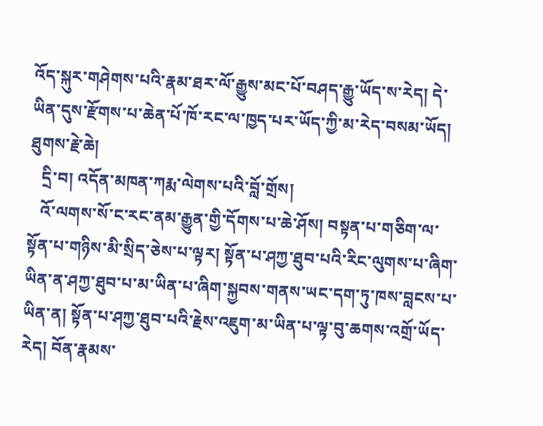འོད་སྐུར་གཤེགས་པའི་རྣམ་ཐར་ལོ་རྒྱུས་མང་པོ་བཤད་རྒྱུ་ཡོད་ས་རེད། དེ་ཡིན་དུས་རྫོགས་པ་ཆེན་པོ་ཁོ་རང་ལ་ཁྱད་པར་ཡོད་ཀྱི་མ་རེད་བསམ་ཡོད། ཐུགས་རྗེ་ཆེ།
   དྲི་བ། འདོན་མཁན་ཀརྨ་ལེགས་པའི་བློ་གྲོས།
   འོ་ལགས་སོ་ང་རང་ནམ་རྒྱུན་གྱི་དོགས་པ་ཆེ་ཤོས། བསྟན་པ་གཅིག་ལ་སྟོན་པ་གཉིས་མི་སྲིད་ཅེས་པ་ལྟར། སྟོན་པ་ཤཀྱ་ཐུབ་པའི་རིང་ལུགས་པ་ཞིག་ཡིན་ན་ཤཀྱ་ཐུབ་པ་མ་ཡིན་པ་ཞིག་སྐྱབས་གནས་ཡང་དག་ཏུ་ཁས་བླངས་པ་ཡིན་ན། སྟོན་པ་ཤཀྱ་ཐུབ་པའི་རྗེས་འཇུག་མ་ཡིན་པ་ལྟ་བུ་ཆགས་འགྲོ་ཡོད་རེད། བོན་རྣམས་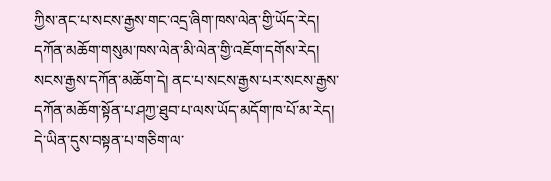ཀྱིས་ནང་པ་སངས་རྒྱས་གང་འདྲ་ཞིག་ཁས་ལེན་གྱི་ཡོད་རེད། དཀོན་མཆོག་གསུམ་ཁས་ལེན་མི་ལེན་གྱི་འཇོག་དགོས་རེད། སངས་རྒྱས་དཀོན་མཆོག་དེ། ནང་པ་སངས་རྒྱས་པར་སངས་རྒྱས་དཀོན་མཆོག་སྟོན་པ་ཤཀྱ་ཐུབ་པ་ལས་ཡོད་མདོག་ཁ་པོ་མ་རེད། དེ་ཡིན་དུས་བསྟན་པ་གཅིག་ལ་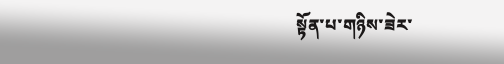སྟོན་པ་གཉིས་ཟེར་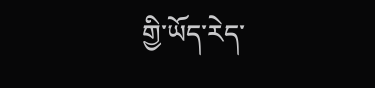གྱི་ཡོད་རེད་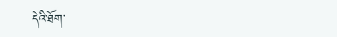དེའི་ཐོག་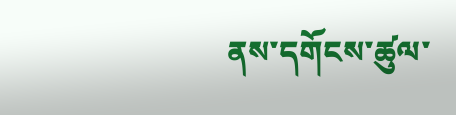ནས་དགོངས་ཚུལ་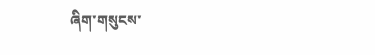ཞིག་གསུངས་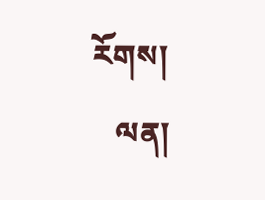རོགས།
   ལན།